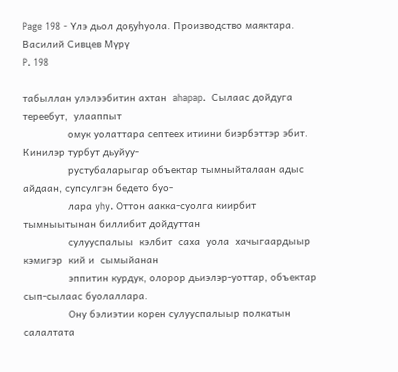Page 198 - Үлэ дьол доҕуһуола. Производство маяктара. Василий Сивцев Мүрү
P. 198

табыллан улэлээбитин ахтан  ahapap.  Сылаас дойдуга тереебут,  улааппыт
               омук уолаттара септеех итиини биэрбэттэр эбит.  Кинилэр турбут дьуйуу-
               рустубаларыгар объектар тымныйталаан адыс айдаан, супсулгэн бедето буо-
               лара yhy. Оттон аакка-суолга киирбит тымныытынан биллибит дойдуттан
               сулууспалыы  кэлбит  саха  уола  хачыгаардыыр  кэмигэр  кий и  сымыйанан
               эппитин курдук, олорор дьиэлэр-уоттар, объектар сып-сылаас буолаллара.
               Ону бэлиэтии корен сулууспалыыр полкатын салалтата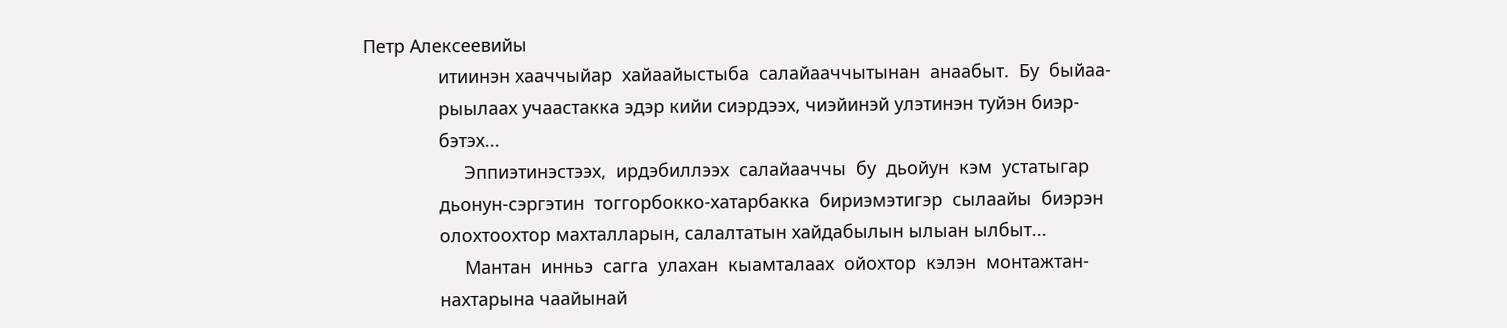Петр Алексеевийы
               итиинэн хааччыйар  хайаайыстыба  салайааччытынан  анаабыт.  Бу  быйаа-
               рыылаах учаастакка эдэр кийи сиэрдээх, чиэйинэй улэтинэн туйэн биэр-
               бэтэх...
                    Эппиэтинэстээх,  ирдэбиллээх  салайааччы  бу  дьойун  кэм  устатыгар
               дьонун-сэргэтин  тоггорбокко-хатарбакка  бириэмэтигэр  сылаайы  биэрэн
               олохтоохтор махталларын, салалтатын хайдабылын ылыан ылбыт...
                    Мантан  инньэ  сагга  улахан  кыамталаах  ойохтор  кэлэн  монтажтан-
               нахтарына чаайынай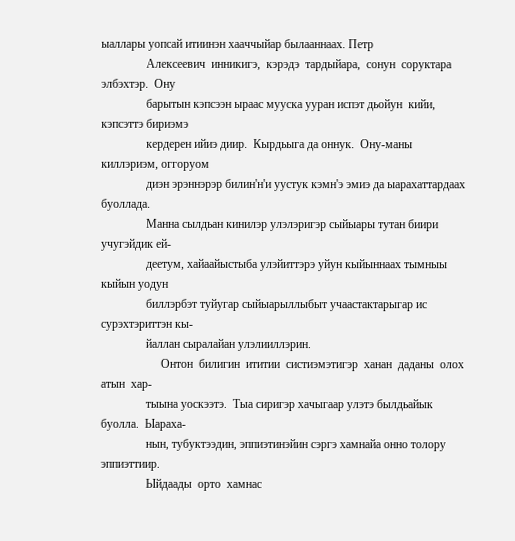ыаллары уопсай итиинэн хааччыйар былааннаах. Петр
               Алексеевич  инникигэ,  кэрэдэ  тардыйара,  сонун  соруктара  элбэхтэр.  Ону
               барытын кэпсээн ыраас мууска ууран испэт дьойун  кийи, кэпсэттэ бириэмэ
               кердерен ийиэ диир.  Кырдьыга да оннук.  Ону-маны киллэриэм, оггоруом
               диэн эрэннэрэр билин'н'и уустук кэмн'э эмиэ да ыарахаттардаах буоллада.
               Манна сылдьан кинилэр улэлэригэр сыйыары тутан биири учугэйдик ей-
               деетум, хайаайыстыба улэйиттэрэ уйун кыйыннаах тымныы кыйын уодун
               биллэрбэт туйугар сыйыарыллыбыт учаастактарыгар ис сурэхтэриттэн кы-
               йаллан сыралайан улэлииллэрин.
                    Онтон  билигин  ититии  систиэмэтигэр  ханан  даданы  олох  атын  хар-
               тыына уоскээтэ.  Тыа сиригэр хачыгаар улэтэ былдьайык буолла.  Ыараха-
               нын, тубуктээдин, эппиэтинэйин сэргэ хамнайа онно толору эппиэттиир.
               Ыйдаады  орто  хамнас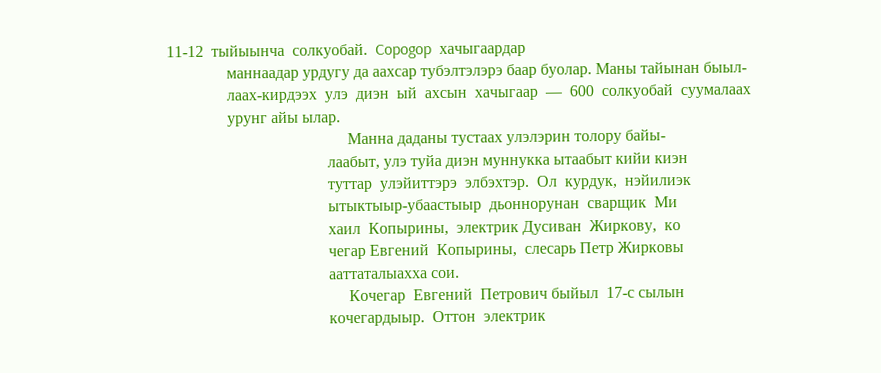11-12  тыйыынча  солкуобай.  Copogop  хачыгаардар
               маннаадар урдугу да аахсар тубэлтэлэрэ баар буолар. Маны тайынан быыл-
               лаах-кирдээх  улэ  диэн  ый  ахсын  хачыгаар  —  600  солкуобай  суумалаах
               урунг айы ылар.
                                             Манна даданы тустаах улэлэрин толору байы-
                                        лаабыт, улэ туйа диэн муннукка ытаабыт кийи киэн
                                        туттар  улэйиттэрэ  элбэхтэр.  Ол  курдук,  нэйилиэк
                                        ытыктыыр-убаастыыр  дьоннорунан  сварщик  Ми
                                        хаил  Копырины,  электрик Дусиван  Жиркову,  ко
                                        чегар Евгений  Копырины,  слесарь Петр Жирковы
                                        ааттаталыахха сои.
                                             Кочегар  Евгений  Петрович быйыл  17-с сылын
                                        кочегардыыр.  Оттон  электрик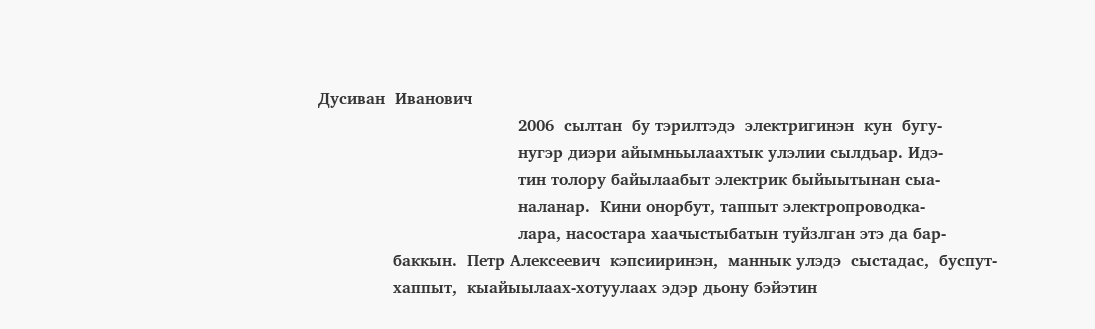Дусиван  Иванович
                                        2006  сылтан  бу тэрилтэдэ  электригинэн  кун  бугу-
                                        нугэр диэри айымньылаахтык улэлии сылдьар. Идэ-
                                        тин толору байылаабыт электрик быйыытынан сыа-
                                        наланар.  Кини онорбут, таппыт электропроводка-
                                        лара, насостара хаачыстыбатын туйзлган этэ да бар-
               баккын.  Петр Алексеевич  кэпсииринэн,  маннык улэдэ  сыстадас,  буспут-
               хаппыт,  кыайыылаах-хотуулаах эдэр дьону бэйэтин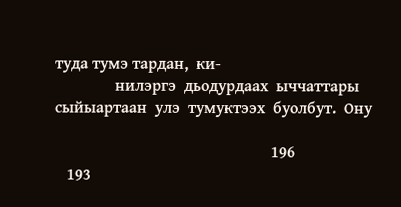туда тумэ тардан,  ки-
               нилэргэ  дьодурдаах  ыччаттары  сыйыартаан  улэ  тумуктээх  буолбут.  Ону

                                                      196
   193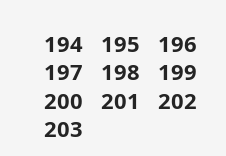194   195   196   197   198   199   200   201   202   203